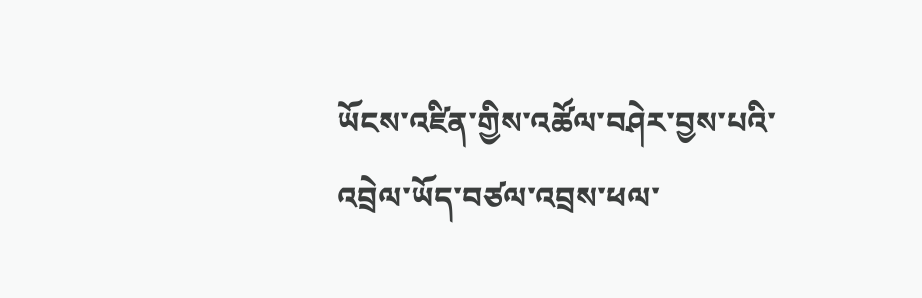ཡོངས་འཛིན་གྱིས་འཚོལ་བཤེར་བྱས་པའི་འབྲེལ་ཡོད་བཙལ་འབྲས་ཕལ་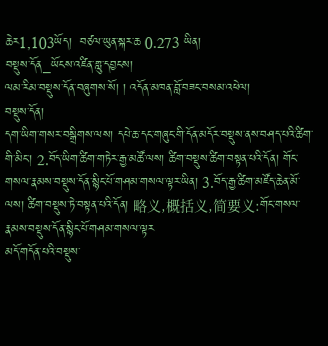ཆེར1,103ཡོད།  བཙལ་ཡུན་སྐར་ཆ 0.273 ཡིན།
བསྡུས་དོན_ཡོངས་འཛིན་གླུ་དབྱངས།
ལམ་རིམ་བསྡུས་དོན་བཞུགས་སོ། ། འདོན་མཁན་བློ་བཟང་བསམ་འཕེལ།
བསྡུས་དོན།
དག་ཡིག་གསར་བསྒྲིགས་ལས། དཔེ་ཆ་དང་གཞུང་གི་དོན་མདོར་བསྡུས་ནས་བཤད་པའི་ཚིག་གི་མིང་། 2.བོད་ཡིག་ཚིག་གཏེར་རྒྱ་མཚོ་ལས། ཚིག་བསྡུས་ཚིག་བསྟན་པའི་དོན། གོང་གསལ་རྣམས་བསྡུས་དོན་སྙིང་པོ་གཤམ་གསལ་ལྟར་ཡིན། 3.བོད་རྒྱ་ཚིག་མཛོད་ཆེན་མོ་ལས། ཚིག་བསྡུས་ཏེ་བསྟན་པའི་དོན། 略义,概括义,简要义:གོང་གསལ་རྣམས་བསྡུས་དོན་སྙིང་པོ་གཤམ་གསལ་ལྟར
མདོ་གདོན་པའི་བསྡུས་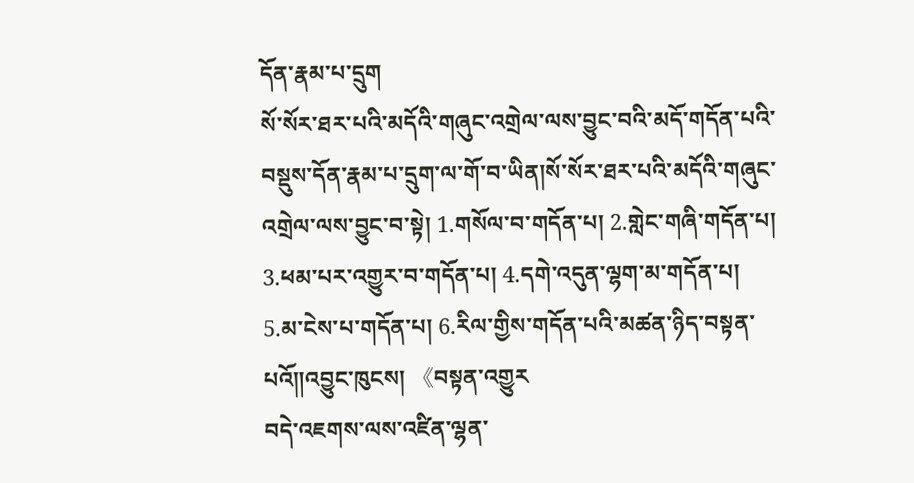དོན་རྣམ་པ་དྲུག
སོ་སོར་ཐར་པའི་མདོའི་གཞུང་འགྲེལ་ལས་བྱུང་བའི་མདོ་གདོན་པའི་བསྡུས་དོན་རྣམ་པ་དྲུག་ལ་གོ་བ་ཡིན།སོ་སོར་ཐར་པའི་མདོའི་གཞུང་འགྲེལ་ལས་བྱུང་བ་སྟེ། 1.གསོལ་བ་གདོན་པ། 2.གླེང་གཞི་གདོན་པ། 3.ཕམ་པར་འགྱུར་བ་གདོན་པ། 4.དགེ་འདུན་ལྷག་མ་གདོན་པ། 5.མ་ངེས་པ་གདོན་པ། 6.རིལ་གྱིས་གདོན་པའི་མཚན་ཉིད་བསྟན་པའོ༎འབྱུང་ཁུངས། 《བསྟན་འགྱུར
བདེ་འཇགས་ལས་འཛིན་ལྷན་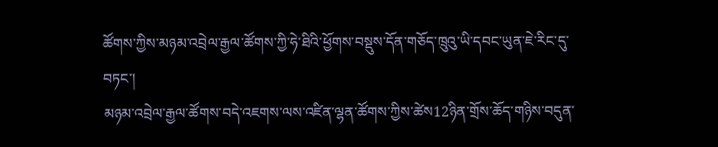ཚོགས་ཀྱིས་མཉམ་འབྲེལ་རྒྱལ་ཚོགས་ཀྱི་ཧེ་ཐིའི་ཕྱོགས་བསྡུས་དོན་གཅོད་ཁྲུའུ་ཡི་དབང་ཡུན་ཇེ་རིང་དུ་བཏང་།
མཉམ་འབྲེལ་རྒྱལ་ཚོགས་བདེ་འཇགས་ལས་འཛིན་ལྷན་ཚོགས་ཀྱིས་ཚེས12ཉིན་གྲོས་ཆོད་གཉིས་བདུན་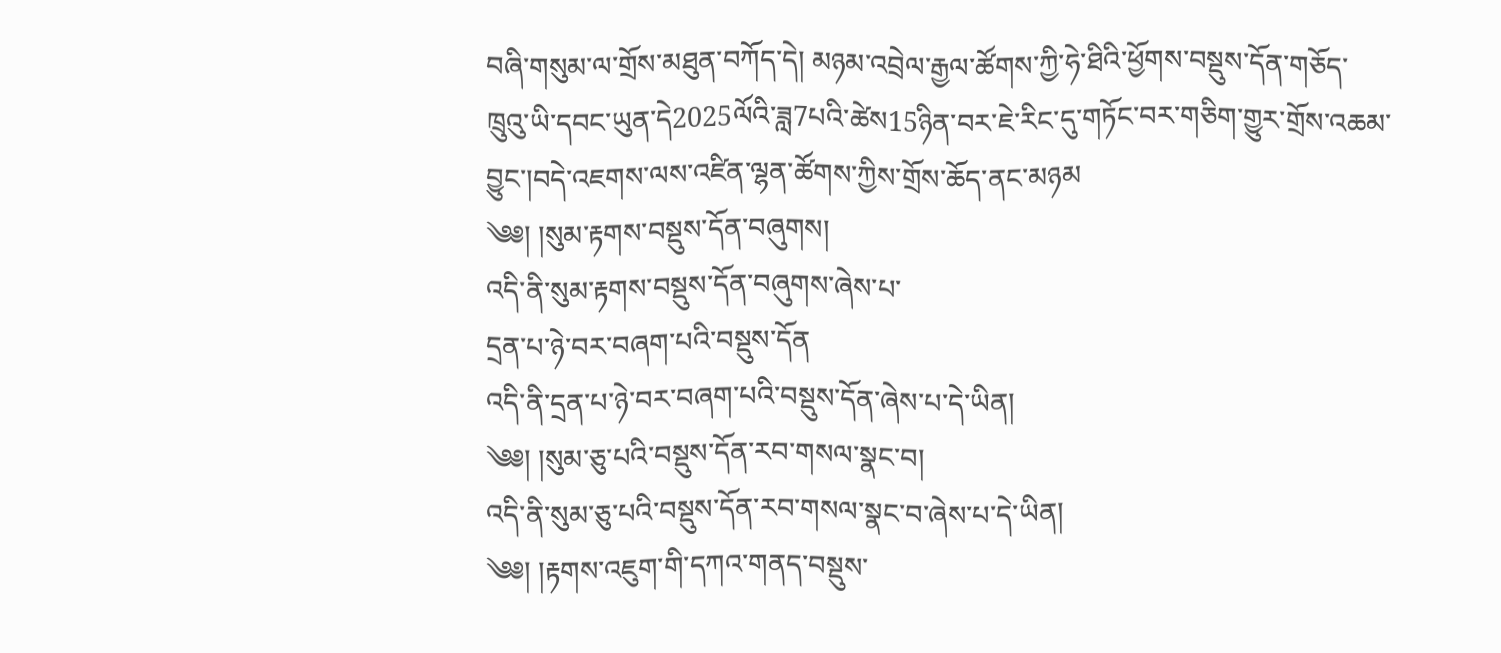བཞི་གསུམ་ལ་གྲོས་མཐུན་བཀོད་དེ། མཉམ་འབྲེལ་རྒྱལ་ཚོགས་ཀྱི་ཧེ་ཐིའི་ཕྱོགས་བསྡུས་དོན་གཅོད་ཁྲུའུ་ཡི་དབང་ཡུན་དེ2025ལོའི་ཟླ7པའི་ཚེས15ཉིན་བར་ཇེ་རིང་དུ་གཏོང་བར་གཅིག་གྱུར་གྲོས་འཆམ་བྱུང་།བདེ་འཇགས་ལས་འཛིན་ལྷན་ཚོགས་ཀྱིས་གྲོས་ཆོད་ནང་མཉམ
༄༅། །སུམ་རྟགས་བསྡུས་དོན་བཞུགས།
འདི་ནི་སུམ་རྟགས་བསྡུས་དོན་བཞུགས་ཞེས་པ་
དྲན་པ་ཉེ་བར་བཞག་པའི་བསྡུས་དོན
འདི་ནི་དྲན་པ་ཉེ་བར་བཞག་པའི་བསྡུས་དོན་ཞེས་པ་དེ་ཡིན།
༄༅། །སུམ་ཅུ་པའི་བསྡུས་དོན་རབ་གསལ་སྣང་བ།
འདི་ནི་སུམ་ཅུ་པའི་བསྡུས་དོན་རབ་གསལ་སྣང་བ་ཞེས་པ་དེ་ཡིན།
༄༅། །རྟགས་འཇུག་གི་དཀའ་གནད་བསྡུས་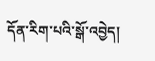དོན་རིག་པའི་སྒོ་འབྱེད།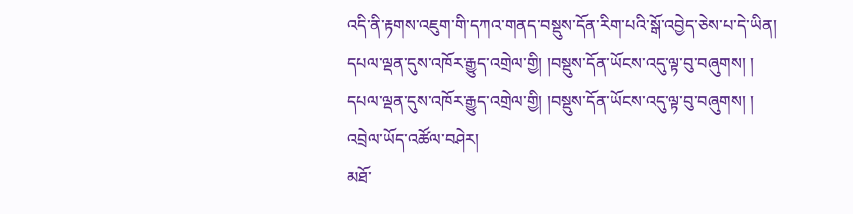འདི་ནི་རྟགས་འཇུག་གི་དཀའ་གནད་བསྡུས་དོན་རིག་པའི་སྒོ་འབྱེད་ཅེས་པ་དེ་ཡིན།
དཔལ་ལྡན་དུས་འཁོར་རྒྱུད་འགྲེལ་གྱི། །བསྡུས་དོན་ཡོངས་འདུ་ལྟ་བུ་བཞུགས། །
དཔལ་ལྡན་དུས་འཁོར་རྒྱུད་འགྲེལ་གྱི། །བསྡུས་དོན་ཡོངས་འདུ་ལྟ་བུ་བཞུགས། །
འབྲེལ་ཡོད་འཚོལ་བཤེར།
མཐོ་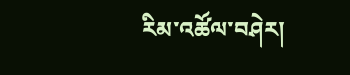རིམ་འཚོལ་བཤེར།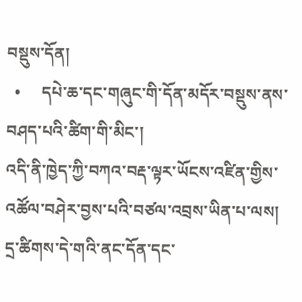བསྡུས་དོན།
  •     དཔེ་ཆ་དང་གཞུང་གི་དོན་མདོར་བསྡུས་ནས་བཤད་པའི་ཚིག་གི་མིང་།
འདི་ནི་ཁྱེད་ཀྱི་བཀའ་བརྡ་ལྟར་ཡོངས་འཛིན་གྱིས་འཚོལ་བཤེར་བྱས་པའི་བཙལ་འབྲས་ཡིན་པ་ལས། དྲ་ཚིགས་དེ་གའི་ནང་དོན་དང་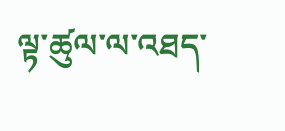ལྟ་ཚུལ་ལ་འཐད་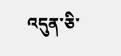འདུན་ཅི་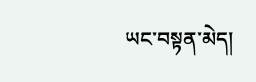ཡང་བསྟན་མེད།